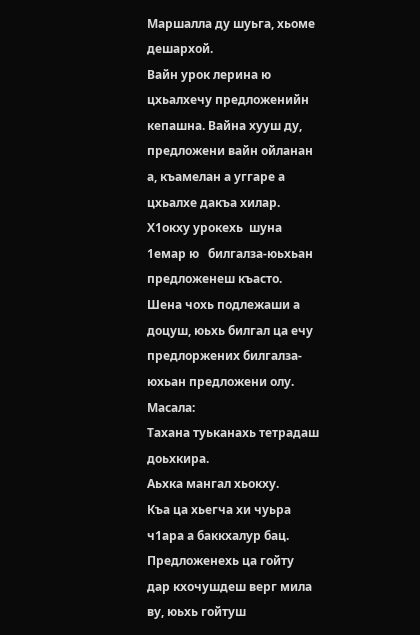Маршалла ду шуьга, хьоме дешархой.
Вайн урок лерина ю цхьалхечу предложенийн кепашна. Вайна хууш ду, предложени вайн ойланан а, къамелан а уггаре а цхьалхе дакъа хилар.
Х1окху урокехь  шуна 1емар ю   билгалза-юьхьан  предложенеш къасто.
Шена чохь подлежаши а доцуш, юьхь билгал ца ечу предлоржених билгалза-юхьан предложени олу.
Масала:
Тахана туьканахь тетрадаш доьхкира.
Аьхка мангал хьокху.
Къа ца хьегча хи чуьра ч1ара а баккхалур бац.
Предложенехь ца гойту дар кхочушдеш верг мила ву, юьхь гойтуш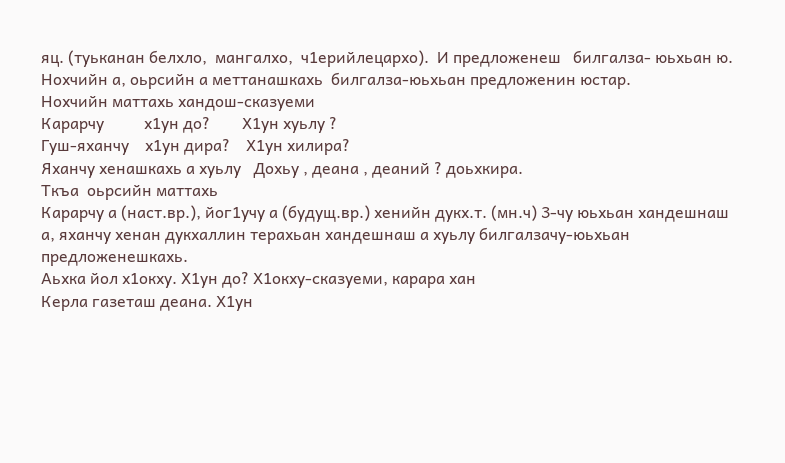яц. (туьканан белхло,  мангалхо,  ч1ерийлецархо).  И предложенеш   билгалза- юьхьан ю.
Нохчийн а, оьрсийн а меттанашкахь  билгалза-юьхьан предложенин юстар.
Нохчийн маттахь хандош-сказуеми
Карарчу          х1ун до?        Х1ун хуьлу ?
Гуш-яханчу    х1ун дира?    Х1ун хилира?
Яханчу хенашкахь а хуьлу   Дохьу , деана , деаний ? доьхкира.
Ткъа  оьрсийн маттахь
Карарчу а (наст.вр.), йог1учу а (будущ.вр.) хенийн дукх.т. (мн.ч) 3-чу юьхьан хандешнаш а, яханчу хенан дукхаллин терахьан хандешнаш а хуьлу билгалзачу-юьхьан предложенешкахь.
Аьхка йол х1окху. Х1ун до? Х1окху-сказуеми, карара хан
Керла газеташ деана. Х1ун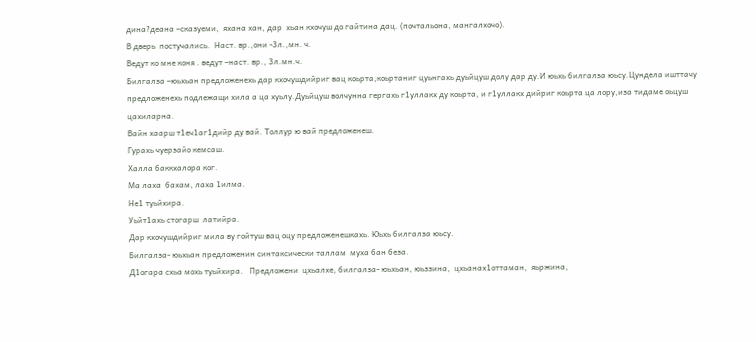дина?деана –сказуеми,  яхана хан, дар  хьан кхочуш до гайтина дац. (почтальона, мангалхочо).
В дверь  постучались.  Наст. вр.,они -3л.,мн. ч.
Ведут ко мне коня . ведут –наст. вр., 3л.мн.ч.
Билгалза –юьхьан предложенехь дар кхочушдийриг вац коьрта,коьртаниг цуьнгахь дуьйцуш долу дар ду.И юьхь билгалза юьсу.Цундела ишттачу предложенехь подлежащи хила а ца хуьлу.Дуьйцуш волчунна гергахь г1уллакх ду коьрта, и г1уллакх дийриг коьрта ца лору,иза тидаме оьцуш цахиларна.
Вайн хаарш т1еч1аг1дийр ду вай. Толлур ю вай предложенеш.
Гурахь чуерзайо кемсаш.
Халла баккхалора ког.
Ма лаха  бахам, лаха 1илма.
Не1 туьйхира.
Уьйт1ахь стогарш  латийра.
Дар кхочушдийриг мила ву гойтуш вац оцу предложенешкахь. Юьхь билгалза юьсу.
Билгалза- юьхьан предложенин синтаксически таллам  муха бан беза.
Д1огара схьа мохь туьйхира.   Предложени  цхьалхе, билгалза- юьхьан, юьззина,  цхьанах1оттаман,  яьржина,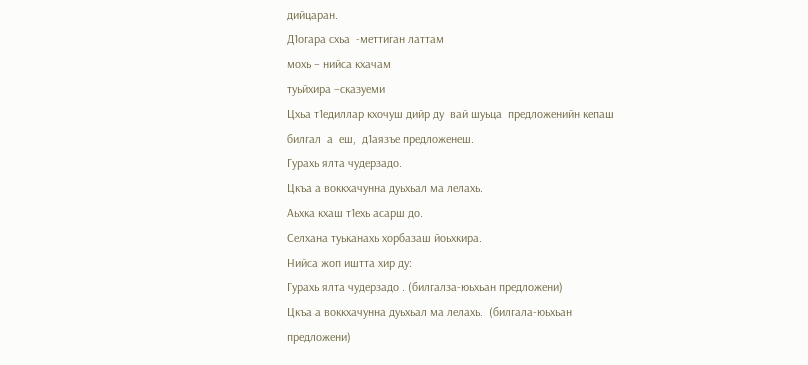дийцаран.
Д1огара схьа  -меттиган латтам
мохь – нийса кхачам
туьйхира –сказуеми
Цхьа т1едиллар кхочуш дийр ду  вай шуьца  предложенийн кепаш  билгал  а  еш,  д1аязъе предложенеш.
Гурахь ялта чудерзадо.
Цкъа а воккхачунна дуьхьал ма лелахь.
Аьхка кхаш т1ехь асарш до.
Селхана туьканахь хорбазаш йоьхкира.
Нийса жоп иштта хир ду:
Гурахь ялта чудерзадо . (билгалза-юьхьан предложени)
Цкъа а воккхачунна дуьхьал ма лелахь.  (билгала-юьхьан предложени)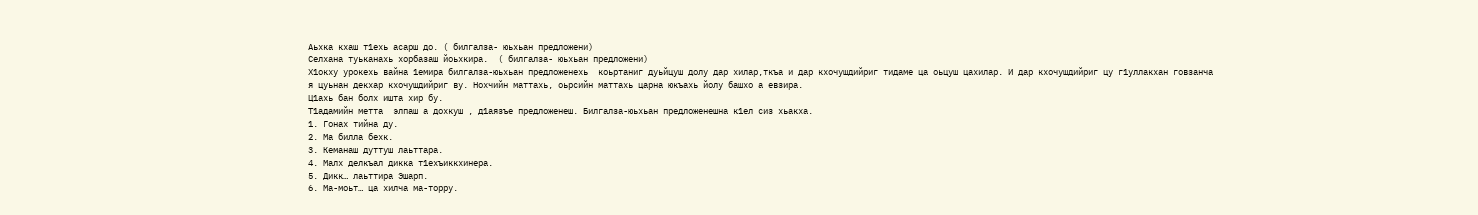Аьхка кхаш т1ехь асарш до. ( билгалза- юьхьан предложени)
Селхана туьканахь хорбазаш йоьхкира.  ( билгалза- юьхьан предложени)
Х1окху урокехь вайна 1емира билгалза-юьхьан предложенехь  коьртаниг дуьйцуш долу дар хилар,ткъа и дар кхочушдийриг тидаме ца оьцуш цахилар. И дар кхочушдийриг цу г1уллакхан говзанча я цуьнан декхар кхочушдийриг ву. Нохчийн маттахь, оьрсийн маттахь царна юкъахь йолу башхо а евзира.
Ц1ахь бан болх ишта хир бу.
Т1адамийн метта  элпаш а дохкуш , д1аязъе предложенеш. Билгалза-юьхьан предложенешна к1ел сиз хьакха.
1. Гонах тийна ду.
2. Ма билла бехк.
3. Кеманаш дуттуш лаьттара.
4. Малх делкъал дикка т1ехъиккхинера.
5. Дикк… лаьттира Эшарп.
6. Ма-моьт… ца хилча ма-торру.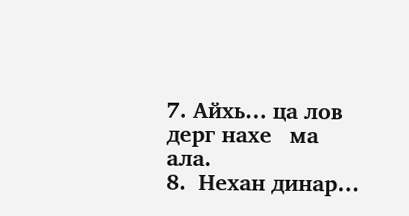7. Айхь… ца лов дерг нахе   ма    ала.
8.  Нехан динар…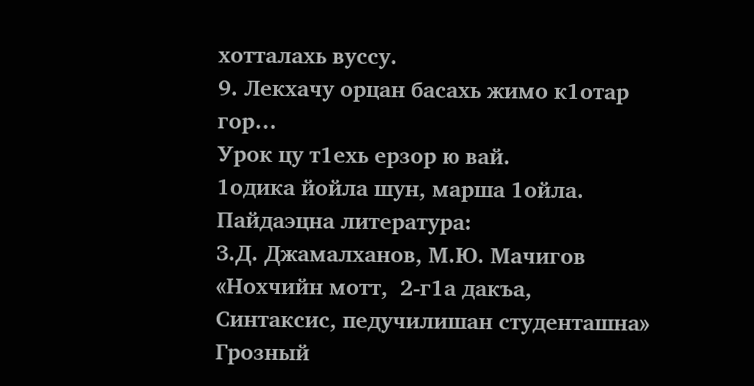хотталахь вуссу.
9. Лекхачу орцан басахь жимо к1отар гор…
Урок цу т1ехь ерзор ю вай.
1одика йойла шун, марша 1ойла.
Пайдаэцна литература:
З.Д. Джамалханов, М.Ю. Мачигов  «Нохчийн мотт,  2-г1а дакъа, Синтаксис, педучилишан студенташна» Грозный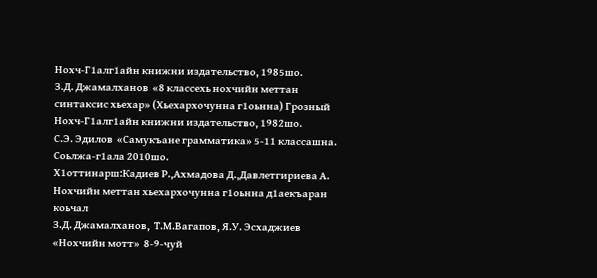Нохч-Г1алг1айн книжни издательство, 1985шо.
З.Д. Джамалханов  «8 классехь нохчийн меттан синтаксис хьехар» (Хьехархочунна г1оьнна) Грозный Нохч-Г1алг1айн книжни издательство, 1982шо.
С.Э. Эдилов  «Самукъане грамматика» 5-11 классашна.  Соьлжа-г1ала 2010шо.
Х1оттинарш:Кадиев Р.,Ахмадова Д.,Давлетгириева А. Нохчийн меттан хьехархочунна г1оьнна д1аекъаран коьчал
З.Д. Джамалханов,  Т.М.Вагапов, Я.У. Эсхаджиев «Нохчийн мотт»  8-9-чуй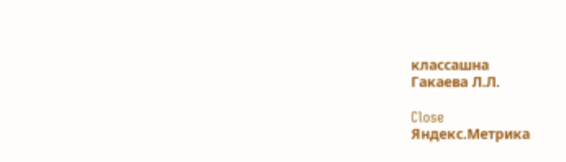классашна
Гакаева Л.Л.

Close
Яндекс.Метрика